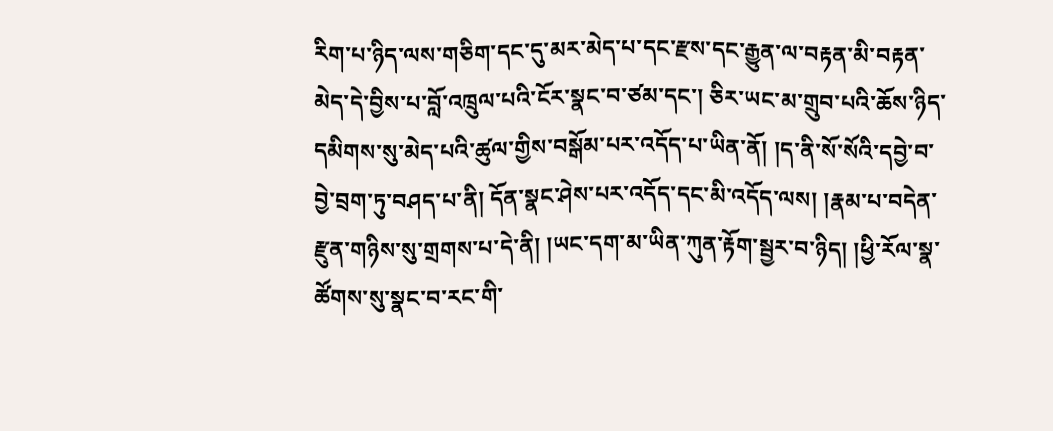རིག་པ་ཉིད་ལས་གཅིག་དང་དུ་མར་མེད་པ་དང་རྫས་དང་རྒྱུན་ལ་བརྟན་མི་བརྟན་མེད་དེ་བྱིས་པ་བློ་འཁྲུལ་པའི་ངོར་སྣང་བ་ཙམ་དང་། ཅིར་ཡང་མ་གྲུབ་པའི་ཆོས་ཉིད་དམིགས་སུ་མེད་པའི་ཚུལ་གྱིས་བསྒོམ་པར་འདོད་པ་ཡིན་ནོ། །ད་ནི་སོ་སོའི་དབྱེ་བ་བྱེ་བྲག་ཏུ་བཤད་པ་ནི། དོན་སྣང་ཤེས་པར་འདོད་དང་མི་འདོད་ལས། །རྣམ་པ་བདེན་རྫུན་གཉིས་སུ་གྲགས་པ་དེ་ནི། །ཡང་དག་མ་ཡིན་ཀུན་རྟོག་སྦྱར་བ་ཉིད། །ཕྱི་རོལ་སྣ་ཚོགས་སུ་སྣང་བ་རང་གི་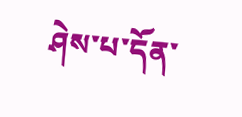ཤེས་པ་དོན་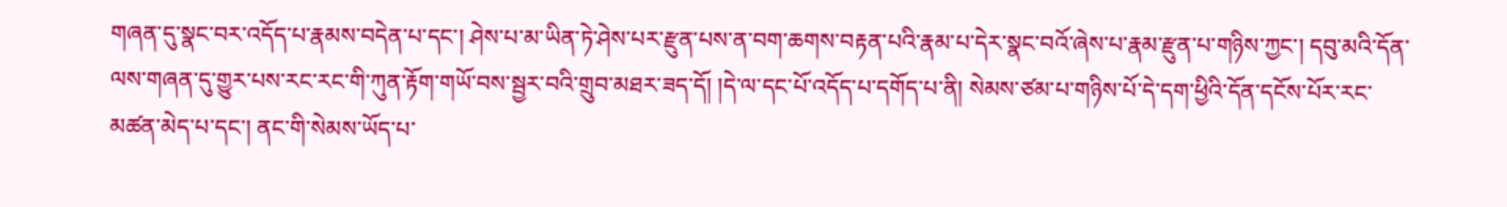གཞན་དུ་སྣང་བར་འདོད་པ་རྣམས་བདེན་པ་དང་། ཤེས་པ་མ་ཡིན་ཏེ་ཤེས་པར་རྫུན་པས་ན་བག་ཆགས་བརྟན་པའི་རྣམ་པ་དེར་སྣང་བའོ་ཞེས་པ་རྣམ་རྫུན་པ་གཉིས་ཀྱང་། དབུ་མའི་དོན་ལས་གཞན་དུ་གྱུར་པས་རང་རང་གི་ཀུན་རྟོག་གཡོ་བས་སྦྱར་བའི་གྲུབ་མཐར་ཟད་དོ། །དེ་ལ་དང་པོ་འདོད་པ་དགོད་པ་ནི། སེམས་ཙམ་པ་གཉིས་པོ་དེ་དག་ཕྱིའི་དོན་དངོས་པོར་རང་མཚན་མེད་པ་དང་། ནང་གི་སེམས་ཡོད་པ་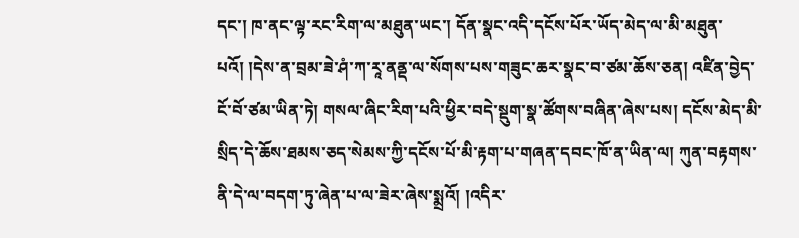དང་། ཁ་ནང་ལྟ་རང་རིག་ལ་མཐུན་ཡང་། དོན་སྣང་འདི་དངོས་པོར་ཡོད་མེད་ལ་མི་མཐུན་པའོ། །དེས་ན་བྲམ་ཟེ་ཤཾ་ཀ་རཱ་ནནྡ་ལ་སོགས་པས་གཟུང་ཆར་སྣང་བ་ཙམ་ཆོས་ཅན། འཛིན་བྱེད་ངོ་བོ་ཙམ་ཡིན་ཏེ། གསལ་ཞིང་རིག་པའི་ཕྱིར་བདེ་སྡུག་སྣ་ཚོགས་བཞིན་ཞེས་པས། དངོས་མེད་མི་སྲིད་དེ་ཆོས་ཐམས་ཅད་སེམས་ཀྱི་དངོས་པོ་མི་རྟག་པ་གཞན་དབང་ཁོ་ན་ཡིན་ལ། ཀུན་བརྟགས་ནི་དེ་ལ་བདག་ཏུ་ཞེན་པ་ལ་ཟེར་ཞེས་སྨྲའོ། །འདིར་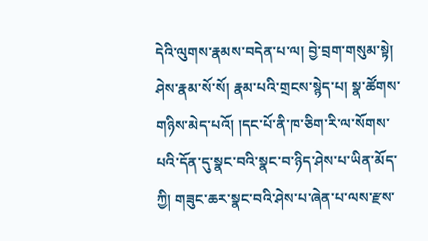དེའི་ལུགས་རྣམས་བདེན་པ་ལ། བྱེ་བྲག་གསུམ་སྟེ། ཤེས་རྣམ་སོ་སོ། རྣམ་པའི་གྲངས་སྙེད་པ། སྣ་ཚོགས་གཉིས་མེད་པའོ། །དང་པོ་ནི་ཁ་ཅིག་རི་ལ་སོགས་པའི་དོན་དུ་སྣང་བའི་སྣང་བ་ཉིད་ཤེས་པ་ཡིན་མོད་ཀྱི། གཟུང་ཆར་སྣང་བའི་ཤེས་པ་ཞེན་པ་ལས་རྫས་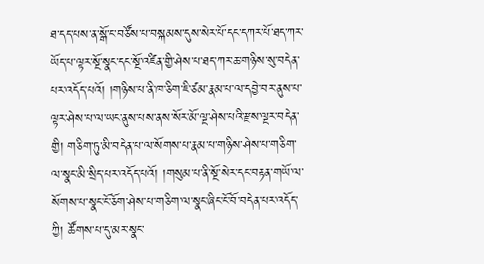ཐ་དད་པས་ན་སྒོ་ང་བཙོས་པ་བསྐམས་དུས་སེར་པོ་དང་དཀར་པོ་ཐད་ཀར་ཡོད་པ་ལྟར་སྔོ་སྣང་དང་སྔོ་འཛིན་གྱི་ཤེས་པ་ཐད་ཀར་ཆ་གཉིས་སུ་བདེན་པར་འདོད་པའོ། །གཉིས་པ་ནི་ཁ་ཅིག་ཇི་ཙམ་རྣམ་པ་ལ་དབྱེ་བར་ནུས་པ་ལྟར་ཤེས་པ་ལ་ཡང་ནུས་པས་ནས་སོར་མོ་ལྔ་ཤེས་པའི་རྫས་ལྔར་བདེན་གྱི། གཅིག་ཏུ་མི་བདེན་པ་ལ་སོགས་པ་རྣམ་པ་གཉིས་ཤེས་པ་གཅིག་ལ་སྣང་མི་སྲིད་པར་འདོད་པའོ། །གསུམ་པ་ནི་སྔོ་སེར་དང་བརྟན་གཡོ་ལ་སོགས་པ་སྣང་ངོ་ཅོག་ཤེས་པ་གཅིག་ལ་སྣང་ཞིང་ངོ་བོ་བདེན་པར་འདོད་ཀྱི། ཚོགས་པ་དུ་མར་སྣང་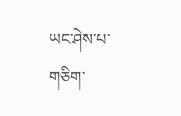ཡང་ཤེས་པ་གཅིག་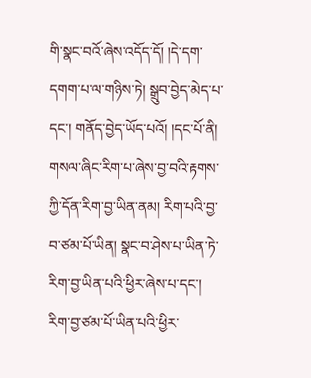གི་སྣང་བའོ་ཞེས་འདོད་དོ། །དེ་དག་དགག་པ་ལ་གཉིས་ཏེ། སྒྲུབ་བྱེད་མེད་པ་དང་། གནོད་བྱེད་ཡོད་པའོ། །དང་པོ་ནི། གསལ་ཞིང་རིག་པ་ཞེས་བྱ་བའི་རྟགས་ཀྱི་དོན་རིག་བྱ་ཡིན་ནམ། རིག་པའི་བྱ་བ་ཙམ་པོ་ཡིན། སྣང་བ་ཤེས་པ་ཡིན་ཏེ་རིག་བྱ་ཡིན་པའི་ཕྱིར་ཞེས་པ་དང་། རིག་བྱ་ཙམ་པོ་ཡིན་པའི་ཕྱིར་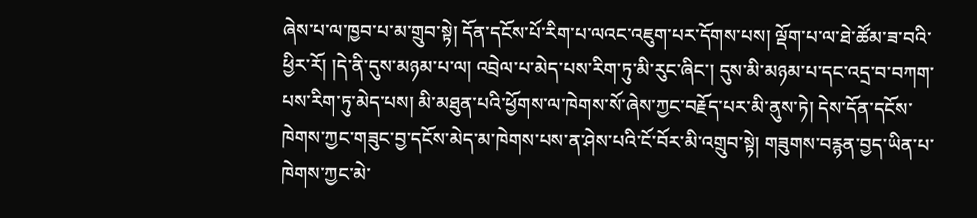ཞེས་པ་ལ་ཁྱབ་པ་མ་གྲུབ་སྟེ། དོན་དངོས་པོ་རིག་པ་ལའང་འཇུག་པར་དོགས་པས། ལྡོག་པ་ལ་ཐེ་ཚོམ་ཟ་བའི་ཕྱིར་རོ། །དེ་ནི་དུས་མཉམ་པ་ལ། འབྲེལ་པ་མེད་པས་རིག་ཏུ་མི་རུང་ཞིང་། དུས་མི་མཉམ་པ་དང་འདྲ་བ་བཀག་པས་རིག་ཏུ་མེད་པས། མི་མཐུན་པའི་ཕྱོགས་ལ་ཁེགས་སོ་ཞེས་ཀྱང་བརྗོད་པར་མི་ནུས་ཏེ། དེས་དོན་དངོས་ཁེགས་ཀྱང་གཟུང་བྱ་དངོས་མེད་མ་ཁེགས་པས་ན་ཤེས་པའི་ངོ་བོར་མི་འགྲུབ་སྟེ། གཟུགས་བརྙན་བྱད་ཡིན་པ་ཁེགས་ཀྱང་མེ་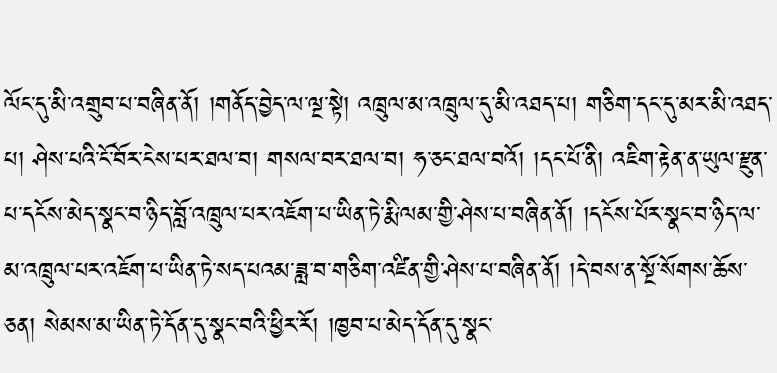ལོང་དུ་མི་འགྲུབ་པ་བཞིན་ནོ། །གནོད་བྱེད་ལ་ལྔ་སྟེ། འཁྲུལ་མ་འཁྲུལ་དུ་མི་འཐད་པ། གཅིག་དང་དུ་མར་མི་འཐད་པ། ཤེས་པའི་ངོ་བོར་ངེས་པར་ཐལ་བ། གསལ་བར་ཐལ་བ། ཧ་ཅང་ཐལ་བའོ། །དང་པོ་ནི། འཇིག་རྟེན་ན་ཡུལ་རྫུན་པ་དངོས་མེད་སྣང་བ་ཉིད་བློ་འཁྲུལ་པར་འཇོག་པ་ཡིན་ཏེ་རྨི་ལམ་གྱི་ཤེས་པ་བཞིན་ནོ། །དངོས་པོར་སྣང་བ་ཉིད་ལ་མ་འཁྲུལ་པར་འཇོག་པ་ཡིན་ཏེ་སད་པའམ་ཟླ་བ་གཅིག་འཛིན་གྱི་ཤེས་པ་བཞིན་ནོ། །དེ་བས་ན་སྔོ་སོགས་ཆོས་ཅན། སེམས་མ་ཡིན་ཏེ་དོན་དུ་སྣང་བའི་ཕྱིར་རོ། །ཁྱབ་པ་མེད་དོན་དུ་སྣང་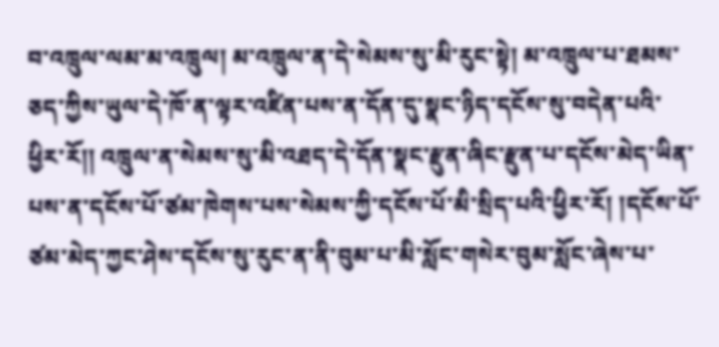བ་འཁྲུལ་ལམ་མ་འཁྲུལ། མ་འཁྲུལ་ན་དེ་སེམས་སུ་མི་རུང་སྟེ། མ་འཁྲུལ་པ་ཐམས་ཅད་ཀྱིས་ཡུལ་དེ་ཁོ་ན་ལྟར་འཛིན་པས་ན་དོན་དུ་སྣང་ཉིད་དངོས་སུ་བདེན་པའི་ཕྱིར་རོ།། འཁྲུལ་ན་སེམས་སུ་མི་འཐད་དེ་དོན་སྣང་རྫུན་ཞིང་རྫུན་པ་དངོས་མེད་ཡིན་པས་ན་དངོས་པོ་ཙམ་ཁེགས་པས་སེམས་ཀྱི་དངོས་པོ་མི་སྲིད་པའི་ཕྱིར་རོ། །དངོས་པོ་ཙམ་མེད་ཀྱང་ཤེས་དངོས་སུ་རུང་ན་ནི་བུམ་པ་མི་སློང་གསེར་བུམ་སློང་ཞེས་པ་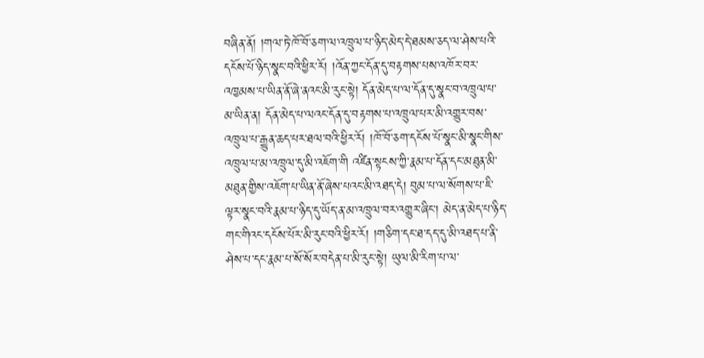བཞིན་ནོ། །གལ་ཏེ་ཁོ་བོ་ཅག་ལ་འཁྲུལ་པ་ཉིད་མེད་དེ་ཐམས་ཅད་ལ་ཤེས་པའི་དངོས་པོ་ཉིད་སྣང་བའི་ཕྱིར་རོ། །འོན་ཀྱང་དོན་དུ་བརྟགས་པས་འཁོར་བར་འཁྱམས་པ་ཡིན་ནོ་ཞེ་ནའང་མི་རུང་སྟེ། དོན་མེད་པ་ལ་དོན་དུ་སྣང་བ་འཁྲུལ་པ་མ་ཡིན་ན། དོན་མེད་པ་ལའང་དོན་དུ་བརྟགས་པ་འཁྲུལ་པར་མི་འགྱུར་བས་འཁྲུལ་པ་རྒྱུན་ཆད་པར་ཐལ་བའི་ཕྱིར་རོ། །ཁོ་བོ་ཅག་དངོས་པོ་སྣང་མི་སྣང་གིས་འཁྲུལ་པ་མ་འཁྲུལ་དུ་མི་འཇོག་གི འཛིན་སྟངས་ཀྱི་རྣམ་པ་དོན་དང་མཐུན་མི་མཐུན་གྱིས་འཇོག་པ་ཡིན་ནོ་ཞེས་པའང་མི་འཐད་དེ། བུམ་པ་ལ་སོགས་པ་ཇི་ལྟར་སྣང་བའི་རྣམ་པ་ཉིད་དུ་ཡོད་ན་མ་འཁྲུལ་བར་འགྱུར་ཞིང་། མེད་ན་མེད་པ་ཉིད་གང་གིའང་དངོས་པོར་མི་རུང་བའི་ཕྱིར་རོ། །གཅིག་དང་ཐ་དད་དུ་མི་འཐད་པ་ནི་ཤེས་པ་དང་རྣམ་པ་སོ་སོར་བདེན་པ་མི་རུང་སྟེ། ཡུལ་མི་རིག་པ་ལ་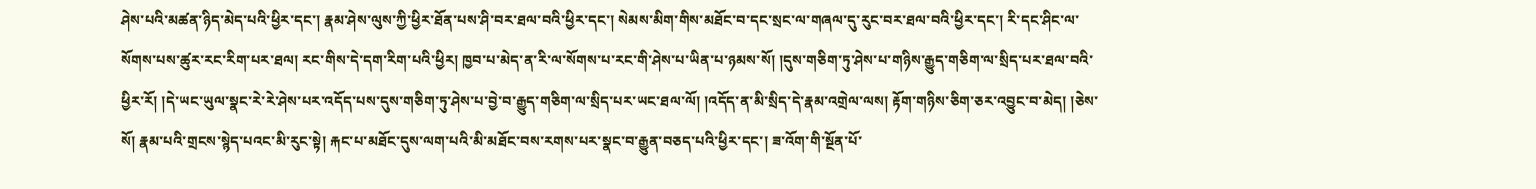ཤེས་པའི་མཚན་ཉིད་མེད་པའི་ཕྱིར་དང་། རྣམ་ཤེས་ལུས་ཀྱི་ཕྱིར་ཐོན་པས་ཤི་བར་ཐལ་བའི་ཕྱིར་དང་། སེམས་མིག་གིས་མཐོང་བ་དང་སྲང་ལ་གཞལ་དུ་རུང་བར་ཐལ་བའི་ཕྱིར་དང་། རི་དང་ཤིང་ལ་སོགས་པས་ཚུར་རང་རིག་པར་ཐལ། རང་གིས་དེ་དག་རིག་པའི་ཕྱིར། ཁྱབ་པ་མེད་ན་རི་ལ་སོགས་པ་རང་གི་ཤེས་པ་ཡིན་པ་ཉམས་སོ། །དུས་གཅིག་ཏུ་ཤེས་པ་གཉིས་རྒྱུད་གཅིག་ལ་སྲིད་པར་ཐལ་བའི་ཕྱིར་རོ། །དེ་ཡང་ཡུལ་སྣང་རེ་རེ་ཤེས་པར་འདོད་པས་དུས་གཅིག་ཏུ་ཤེས་པ་བྱེ་བ་རྒྱུད་གཅིག་ལ་སྲིད་པར་ཡང་ཐལ་ལོ། །འདོད་ན་མི་སྲིད་དེ་རྣམ་འགྲེལ་ལས། རྟོག་གཉིས་ཅིག་ཅར་འབྱུང་བ་མེད། །ཅེས་སོ། རྣམ་པའི་གྲངས་སྙེད་པའང་མི་རུང་སྟེ། རྐང་པ་མཐོང་དུས་ལག་པའི་མི་མཐོང་བས་རགས་པར་སྣང་བ་རྒྱུན་བཅད་པའི་ཕྱིར་དང་། ཟ་འོག་གི་སྔོན་པོ་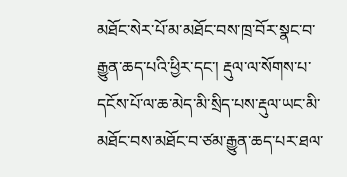མཐོང་སེར་པོ་མ་མཐོང་བས་ཁྲ་བོར་སྣང་བ་རྒྱུན་ཆད་པའི་ཕྱིར་དང་། རྡུལ་ལ་སོགས་པ་དངོས་པོ་ལ་ཆ་མེད་མི་སྲིད་པས་རྡུལ་ཡང་མི་མཐོང་བས་མཐོང་བ་ཙམ་རྒྱུན་ཆད་པར་ཐལ་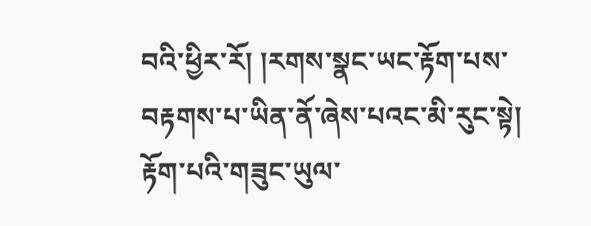བའི་ཕྱིར་རོ། །རགས་སྣང་ཡང་རྟོག་པས་བརྟགས་པ་ཡིན་ནོ་ཞེས་པའང་མི་རུང་སྟེ། རྟོག་པའི་གཟུང་ཡུལ་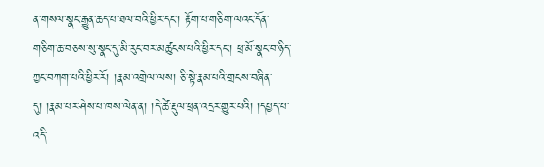ན་གསལ་སྣང་རྒྱུན་ཆད་པ་ཐལ་བའི་ཕྱིར་དང་། རྟོག་པ་གཅིག་ལའང་དོན་གཅིག་ཆ་བཅས་སུ་སྣང་དུ་མི་རུང་བར་མཚུངས་པའི་ཕྱིར་དང་། ཕྲ་མོ་སྣང་བ་ཉིད་ཀྱང་བཀག་པའི་ཕྱིར་རོ། །རྣམ་འགྲེལ་ལས། ཅི་སྟེ་རྣམ་པའི་གྲངས་བཞིན་དུ། །རྣམ་པར་ཤེས་པ་ཁས་ལེན་ན། །དེ་ཚེ་རྡུལ་ཕྲན་འདྲར་གྱུར་པའི། །དཔྱད་པ་འདི་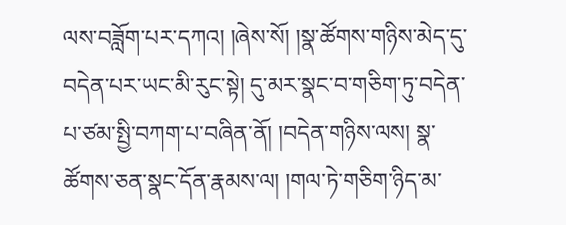ལས་བཟློག་པར་དཀའ། །ཞེས་སོ། །སྣ་ཚོགས་གཉིས་མེད་དུ་བདེན་པར་ཡང་མི་རུང་སྟེ། དུ་མར་སྣང་བ་གཅིག་ཏུ་བདེན་པ་ཙམ་སྤྱི་བཀག་པ་བཞིན་ནོ། །བདེན་གཉིས་ལས། སྣ་ཚོགས་ཅན་སྣང་དོན་རྣམས་ལ། །གལ་ཏེ་གཅིག་ཉིད་མ་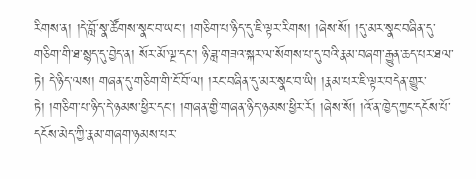རིགས་ན། །དེ་བློ་སྣ་ཚོགས་སྣང་བ་ཡང་། །གཅིག་པ་ཉིད་དུ་ཇི་ལྟར་རིགས། །ཞེས་སོ། །དུ་མར་སྣང་བཞིན་དུ་གཅིག་གི་ཐ་སྙད་དུ་བྱེད་ན། སོར་མོ་ལྔ་དང་། ཉི་ཟླ་གཟའ་སྐར་ལ་སོགས་པ་དུ་བའི་རྣམ་བཞག་རྒྱུན་ཆད་པར་ཐལ་ཏེ། དེ་ཉིད་ལས། གཞན་དུ་གཅིག་གི་ངོ་བོ་ལ། །རང་བཞིན་དུ་མར་སྣང་བ་ཡི། །རྣམ་པར་ཇི་ལྟར་བདེན་གྱུར་ཏེ། །གཅིག་པ་ཉིད་དེ་ཉམས་ཕྱིར་དང་། །གཞན་གྱི་གཞན་ཉིད་ཉམས་ཕྱིར་རོ། །ཞེས་སོ། །འོ་ན་ཁྱེད་ཀྱང་དངོས་པོ་དངོས་མེད་ཀྱི་རྣམ་གཞག་ཉམས་པར་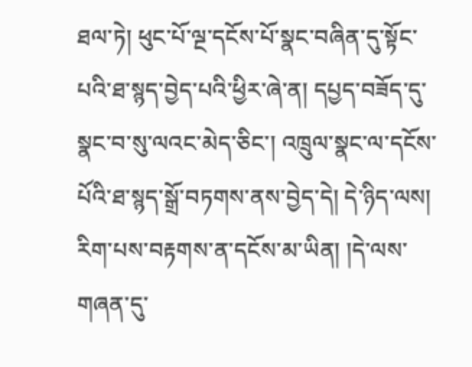ཐལ་ཏེ། ཕུང་པོ་ལྔ་དངོས་པོ་སྣང་བཞིན་དུ་སྟོང་པའི་ཐ་སྙད་བྱེད་པའི་ཕྱིར་ཞེ་ན། དཔྱད་བཟོད་དུ་སྣང་བ་སུ་ལའང་མེད་ཅིང་། འཁྲུལ་སྣང་ལ་དངོས་པོའི་ཐ་སྙད་སྒྲོ་བཏགས་ནས་བྱེད་དེ། དེ་ཉིད་ལས། རིག་པས་བརྟགས་ན་དངོས་མ་ཡིན། །དེ་ལས་གཞན་དུ་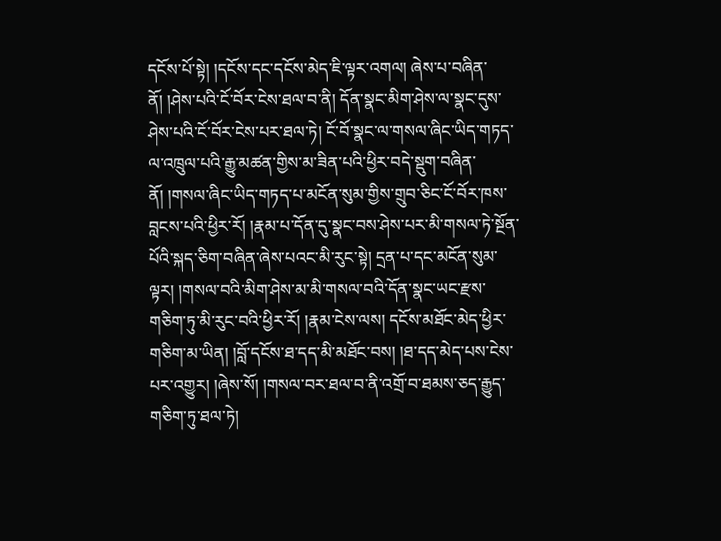དངོས་པོ་སྟེ། །དངོས་དང་དངོས་མེད་ཇི་ལྟར་འགལ། ཞེས་པ་བཞིན་ནོ། །ཤེས་པའི་ངོ་བོར་ངེས་ཐལ་བ་ནི། དོན་སྣང་མིག་ཤེས་ལ་སྣང་དུས་ཤེས་པའི་ངོ་བོར་ངེས་པར་ཐལ་ཏེ། ངོ་བོ་སྣང་ལ་གསལ་ཞིང་ཡིད་གཏད་ལ་འཁྲུལ་པའི་རྒྱུ་མཚན་གྱིས་མ་ཟིན་པའི་ཕྱིར་བདེ་སྡུག་བཞིན་ནོ། །གསལ་ཞིང་ཡིད་གཏད་པ་མངོན་སུམ་གྱིས་གྲུབ་ཅིང་ངོ་བོར་ཁས་བླངས་པའི་ཕྱིར་རོ། །རྣམ་པ་དོན་དུ་སྣང་བས་ཤེས་པར་མི་གསལ་ཏེ་སྔོན་པོའི་སྐད་ཅིག་བཞིན་ཞེས་པའང་མི་རུང་སྟེ། དྲན་པ་དང་མངོན་སུམ་ལྟར། །གསལ་བའི་མིག་ཤེས་མ་མི་གསལ་བའི་དོན་སྣང་ཡང་རྫས་གཅིག་ཏུ་མི་རུང་བའི་ཕྱིར་རོ། །རྣམ་ངེས་ལས། དངོས་མཐོང་མེད་ཕྱིར་གཅིག་མ་ཡིན། །བློ་དངོས་ཐ་དད་མི་མཐོང་བས། །ཐ་དད་མེད་པས་ངེས་པར་འགྱུར། །ཞེས་སོ། །གསལ་བར་ཐལ་བ་ནི་འགྲོ་བ་ཐམས་ཅད་རྒྱུད་གཅིག་ཏུ་ཐལ་ཏེ།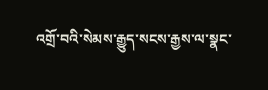འགྲོ་བའི་སེམས་རྒྱུད་སངས་རྒྱས་ལ་སྣང་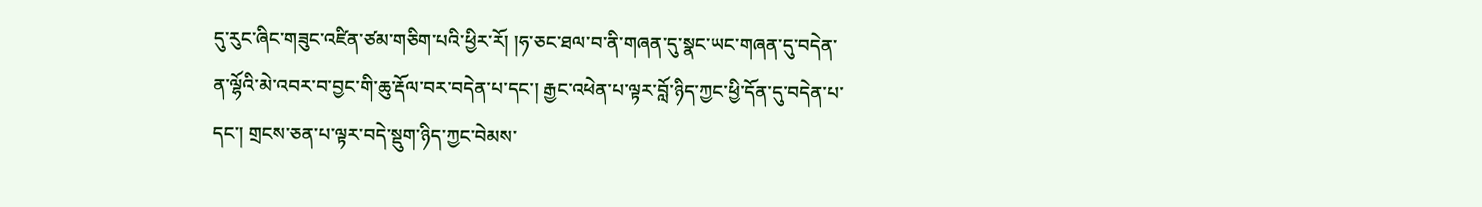དུ་རུང་ཞིང་གཟུང་འཛིན་ཙམ་གཅིག་པའི་ཕྱིར་རོ། །ཧ་ཅང་ཐལ་བ་ནི་གཞན་དུ་སྣང་ཡང་གཞན་དུ་བདེན་ན་ལྷོའི་མེ་འབར་བ་བྱང་གི་ཆུ་རྡོལ་བར་བདེན་པ་དང་། རྒྱང་འཕེན་པ་ལྟར་བློ་ཉིད་ཀྱང་ཕྱི་དོན་དུ་བདེན་པ་དང་། གྲངས་ཅན་པ་ལྟར་བདེ་སྡུག་ཉིད་ཀྱང་བེམས་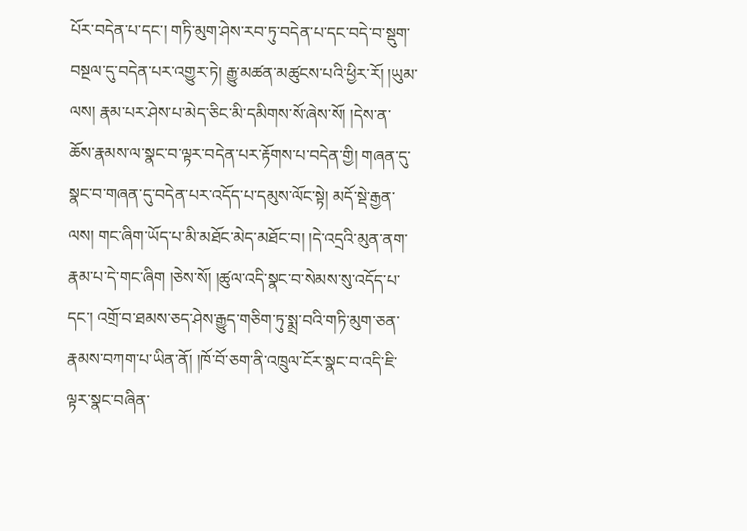པོར་བདེན་པ་དང་། གཏི་མུག་ཤེས་རབ་ཏུ་བདེན་པ་དང་བདེ་བ་སྡུག་བསྔལ་དུ་བདེན་པར་འགྱུར་ཏེ། རྒྱུ་མཚན་མཚུངས་པའི་ཕྱིར་རོ། །ཡུམ་ལས། རྣམ་པར་ཤེས་པ་མེད་ཅིང་མི་དམིགས་སོ་ཞེས་སོ། །དེས་ན་ཆོས་རྣམས་ལ་སྣང་བ་ལྟར་བདེན་པར་རྟོགས་པ་བདེན་གྱི། གཞན་དུ་སྣང་བ་གཞན་དུ་བདེན་པར་འདོད་པ་དམུས་ལོང་སྟེ། མདོ་སྡེ་རྒྱན་ལས། གང་ཞིག་ཡོད་པ་མི་མཐོང་མེད་མཐོང་བ། །དེ་འདྲའི་མུན་ནག་རྣམ་པ་དེ་གང་ཞིག །ཅེས་སོ། །ཚུལ་འདི་སྣང་བ་སེམས་སུ་འདོད་པ་དང་། འགྲོ་བ་ཐམས་ཅད་ཤེས་རྒྱུད་གཅིག་ཏུ་སྨྲ་བའི་གཏི་མུག་ཅན་རྣམས་བཀག་པ་ཡིན་ནོ། །ཁོ་བོ་ཅག་ནི་འཁྲུལ་ངོར་སྣང་བ་འདི་ཇི་ལྟར་སྣང་བཞིན་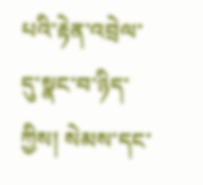པའི་རྟེན་འབྲེལ་དུ་སྣང་བ་ཉིད་ཀྱིས། སེམས་དང་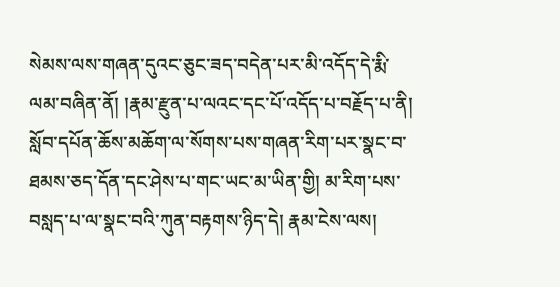སེམས་ལས་གཞན་དུའང་ཅུང་ཟད་བདེན་པར་མི་འདོད་དེ་རྨི་ལམ་བཞིན་ནོ། །རྣམ་རྫུན་པ་ལའང་དང་པོ་འདོད་པ་བརྗོད་པ་ནི། སློབ་དཔོན་ཆོས་མཆོག་ལ་སོགས་པས་གཞན་རིག་པར་སྣང་བ་ཐམས་ཅད་དོན་དང་ཤེས་པ་གང་ཡང་མ་ཡིན་གྱི། མ་རིག་པས་བསླད་པ་ལ་སྣང་བའི་ཀུན་བརྟགས་ཉིད་དེ། རྣམ་ངེས་ལས།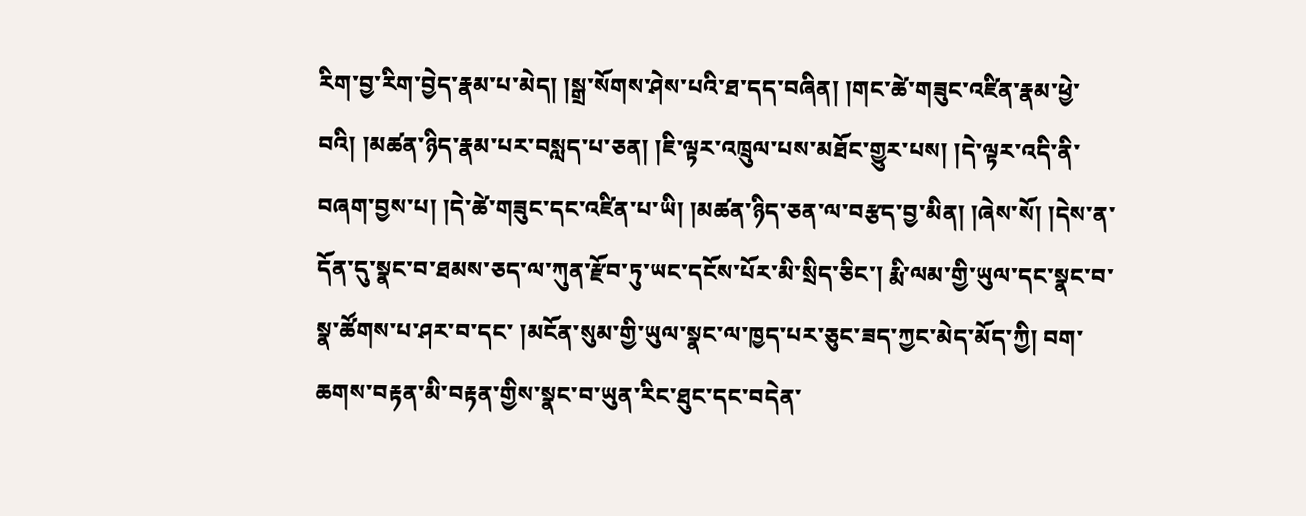རིག་བྱ་རིག་བྱེད་རྣམ་པ་མེད། །སྒྲ་སོགས་ཤེས་པའི་ཐ་དད་བཞིན། །གང་ཚེ་གཟུང་འཛིན་རྣམ་ཕྱེ་བའི། །མཚན་ཉིད་རྣམ་པར་བསླད་པ་ཅན། །ཇི་ལྟར་འཁྲུལ་པས་མཐོང་གྱུར་པས། །དེ་ལྟར་འདི་ནི་བཞག་བྱས་པ། །དེ་ཚེ་གཟུང་དང་འཛིན་པ་ཡི། །མཚན་ཉིད་ཅན་ལ་བརྩད་བྱ་མིན། །ཞེས་སོ། །དེས་ན་དོན་དུ་སྣང་བ་ཐམས་ཅད་ལ་ཀུན་རྫོབ་ཏུ་ཡང་དངོས་པོར་མི་སྲིད་ཅིང་། རྨི་ལམ་གྱི་ཡུལ་དང་སྣང་བ་སྣ་ཚོགས་པ་ཤར་བ་དང་ །མངོན་སུམ་གྱི་ཡུལ་སྣང་ལ་ཁྱད་པར་ཅུང་ཟད་ཀྱང་མེད་མོད་ཀྱི། བག་ཆགས་བརྟན་མི་བརྟན་གྱིས་སྣང་བ་ཡུན་རིང་ཐུང་དང་བདེན་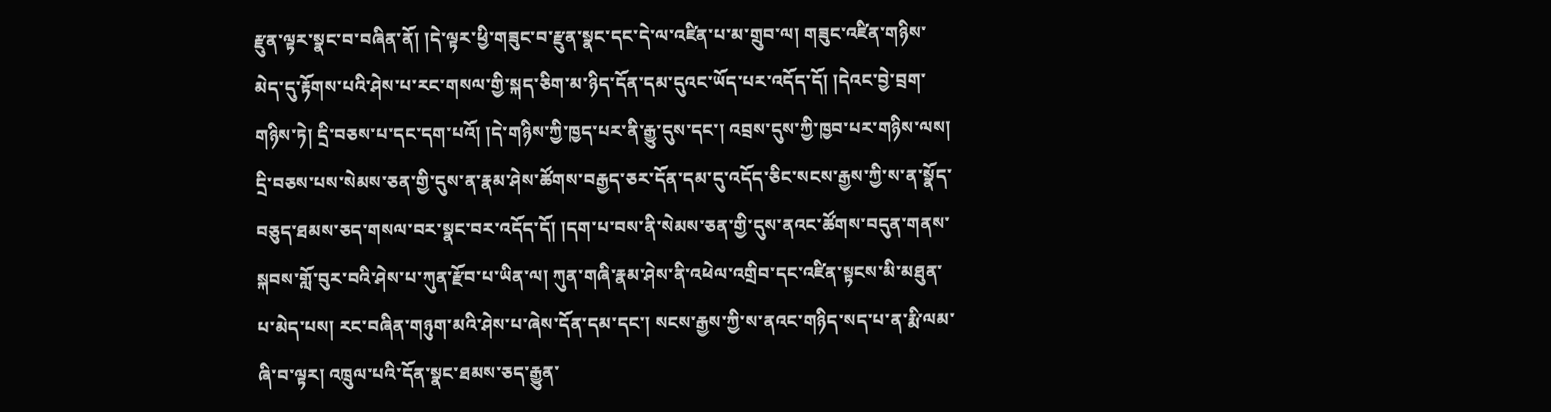རྫུན་ལྟར་སྣང་བ་བཞིན་ནོ། །དེ་ལྟར་ཕྱི་གཟུང་བ་རྫུན་སྣང་དང་དེ་ལ་འཛིན་པ་མ་གྲུབ་ལ། གཟུང་འཛིན་གཉིས་མེད་དུ་རྟོགས་པའི་ཤེས་པ་རང་གསལ་གྱི་སྐད་ཅིག་མ་ཉིད་དོན་དམ་དུའང་ཡོད་པར་འདོད་དོ། །དེའང་བྱེ་བྲག་གཉིས་ཏེ། དྲི་བཅས་པ་དང་དག་པའོ། །དེ་གཉིས་ཀྱི་ཁྱད་པར་ནི་རྒྱུ་དུས་དང་། འབྲས་དུས་ཀྱི་ཁྱབ་པར་གཉིས་ལས། དྲི་བཅས་པས་སེམས་ཅན་གྱི་དུས་ན་རྣམ་ཤེས་ཚོགས་བརྒྱད་ཅར་དོན་དམ་དུ་འདོད་ཅིང་སངས་རྒྱས་ཀྱི་ས་ན་སྣོད་བཅུད་ཐམས་ཅད་གསལ་བར་སྣང་བར་འདོད་དོ། །དག་པ་བས་ནི་སེམས་ཅན་གྱི་དུས་ནའང་ཚོགས་བདུན་གནས་སྐབས་གློ་བུར་བའི་ཤེས་པ་ཀུན་རྫོབ་པ་ཡིན་ལ། ཀུན་གཞི་རྣམ་ཤེས་ནི་འཕེལ་འགྲིབ་དང་འཛིན་སྟངས་མི་མཐུན་པ་མེད་པས། རང་བཞིན་གཉུག་མའི་ཤེས་པ་ཞེས་དོན་དམ་དང་། སངས་རྒྱས་ཀྱི་ས་ནའང་གཉིད་སད་པ་ན་རྨི་ལམ་ཞི་བ་ལྟར། འཁྲུལ་པའི་དོན་སྣང་ཐམས་ཅད་རྒྱུན་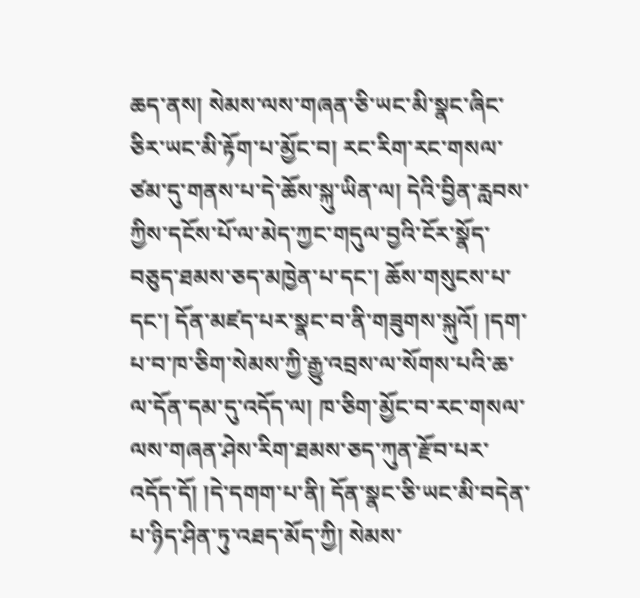ཆད་ནས། སེམས་ལས་གཞན་ཅི་ཡང་མི་སྣང་ཞིང་ཅིར་ཡང་མི་རྟོག་པ་མྱོང་བ། རང་རིག་རང་གསལ་ཙམ་དུ་གནས་པ་དེ་ཆོས་སྐུ་ཡིན་ལ། དེའི་བྱིན་རླབས་ཀྱིས་དངོས་པོ་ལ་མེད་ཀྱང་གདུལ་བྱའི་ངོར་སྣོད་བཅུད་ཐམས་ཅད་མཁྱེན་པ་དང་། ཆོས་གསུངས་པ་དང་། དོན་མཛད་པར་སྣང་བ་ནི་གཟུགས་སྐུའོ། །དག་པ་བ་ཁ་ཅིག་སེམས་ཀྱི་རྒྱུ་འབྲས་ལ་སོགས་པའི་ཆ་ལ་དོན་དམ་དུ་འདོད་ལ། ཁ་ཅིག་མྱོང་བ་རང་གསལ་ལས་གཞན་ཤེས་རིག་ཐམས་ཅད་ཀུན་རྫོབ་པར་འདོད་དོ། །དེ་དགག་པ་ནི། དོན་སྣང་ཅི་ཡང་མི་བདེན་པ་ཉིད་ཤིན་ཏུ་འཐད་མོད་ཀྱི། སེམས་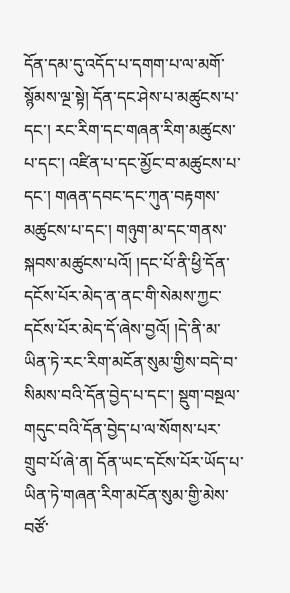དོན་དམ་དུ་འདོད་པ་དགག་པ་ལ་མགོ་སྙོམས་ལྔ་སྟེ། དོན་དང་ཤེས་པ་མཚུངས་པ་དང་། རང་རིག་དང་གཞན་རིག་མཚུངས་པ་དང་། འཛིན་པ་དང་མྱོང་བ་མཚུངས་པ་དང་། གཞན་དབང་དང་ཀུན་བརྟགས་མཚུངས་པ་དང་། གཉུག་མ་དང་གནས་སྐབས་མཚུངས་པའོ། །དང་པོ་ནི་ཕྱི་དོན་དངོས་པོར་མེད་ན་ནང་གི་སེམས་ཀྱང་དངོས་པོར་མེད་དོ་ཞེས་བྱའོ། །དེ་ནི་མ་ཡིན་ཏེ་རང་རིག་མངོན་སུམ་གྱིས་བདེ་བ་སིམས་བའི་དོན་བྱེད་པ་དང་། སྡུག་བསྔལ་གདུང་བའི་དོན་བྱེད་པ་ལ་སོགས་པར་གྲུབ་པོ་ཞེ་ན། དོན་ཡང་དངོས་པོར་ཡོད་པ་ཡིན་ཏེ་གཞན་རིག་མངོན་སུམ་གྱི་མེས་བཙོ་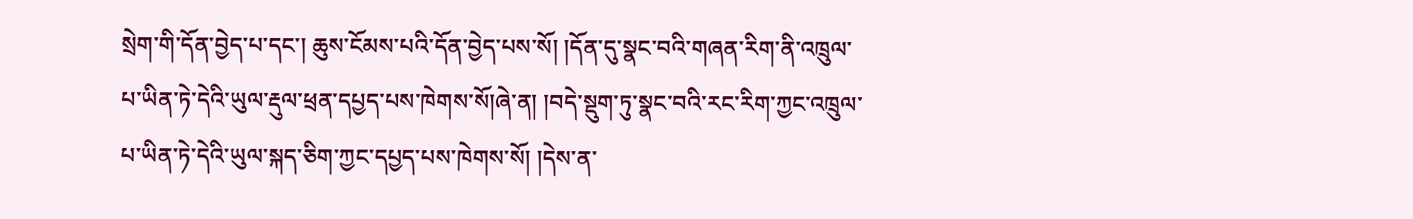སྲེག་གི་དོན་བྱེད་པ་དང་། ཆུས་ངོམས་པའི་དོན་བྱེད་པས་སོ། །དོན་དུ་སྣང་བའི་གཞན་རིག་ནི་འཁྲུལ་པ་ཡིན་ཏེ་དེའི་ཡུལ་རྡུལ་ཕྲན་དཔྱད་པས་ཁེགས་སོ།ཞེ་ན། །བདེ་སྡུག་ཏུ་སྣང་བའི་རང་རིག་ཀྱང་འཁྲུལ་པ་ཡིན་ཏེ་དེའི་ཡུལ་སྐད་ཅིག་ཀྱང་དཔྱད་པས་ཁེགས་སོ། །དེས་ན་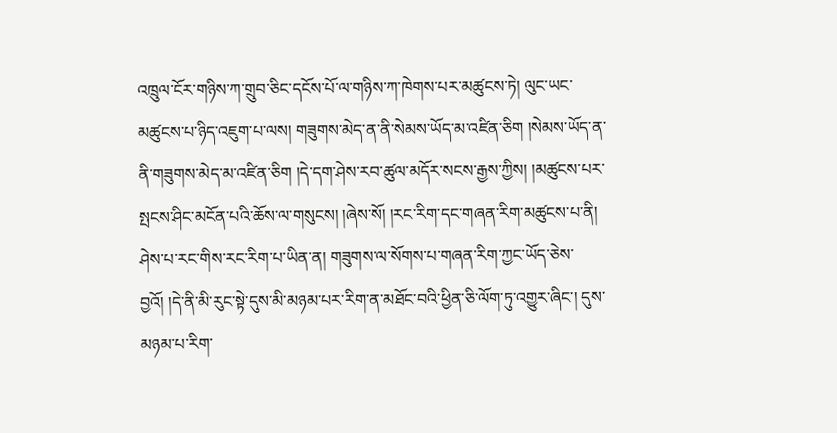འཁྲུལ་ངོར་གཉིས་ཀ་གྲུབ་ཅིང་དངོས་པོ་ལ་གཉིས་ཀ་ཁེགས་པར་མཚུངས་ཏེ། ལུང་ཡང་མཚུངས་པ་ཉིད་འཇུག་པ་ལས། གཟུགས་མེད་ན་ནི་སེམས་ཡོད་མ་འཛིན་ཅིག །སེམས་ཡོད་ན་ནི་གཟུགས་མེད་མ་འཛིན་ཅིག །དེ་དག་ཤེས་རབ་ཚུལ་མདོར་སངས་རྒྱས་ཀྱིས། །མཚུངས་པར་སྤངས་ཤིང་མངོན་པའི་ཆོས་ལ་གསུངས། །ཞེས་སོ། །རང་རིག་དང་གཞན་རིག་མཚུངས་པ་ནི། ཤེས་པ་རང་གིས་རང་རིག་པ་ཡིན་ན། གཟུགས་ལ་སོགས་པ་གཞན་རིག་ཀྱང་ཡོད་ཅེས་བྱའོ། །དེ་ནི་མི་རུང་སྟེ་དུས་མི་མཉམ་པར་རིག་ན་མཐོང་བའི་ཕྱིན་ཅི་ལོག་ཏུ་འགྱུར་ཞིང་། དུས་མཉམ་པ་རིག་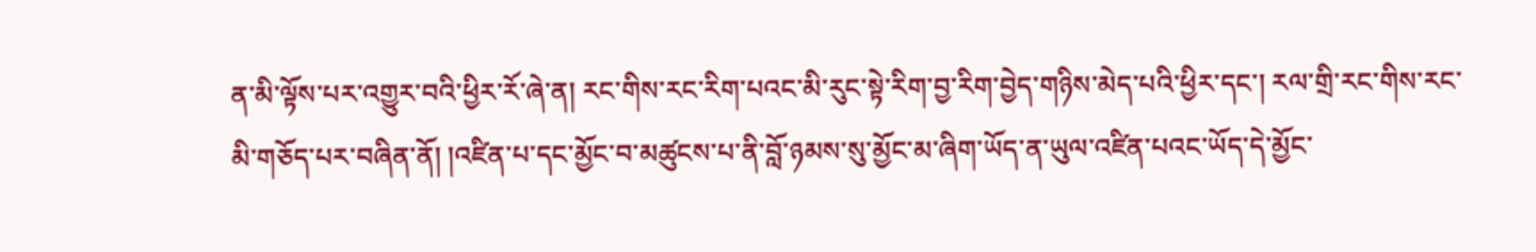ན་མི་ལྟོས་པར་འགྱུར་བའི་ཕྱིར་རོ་ཞེ་ན། རང་གིས་རང་རིག་པའང་མི་རུང་སྟེ་རིག་བྱ་རིག་བྱེད་གཉིས་མེད་པའི་ཕྱིར་དང་། རལ་གྲི་རང་གིས་རང་མི་གཅོད་པར་བཞིན་ནོ། །འཛིན་པ་དང་མྱོང་བ་མཚུངས་པ་ནི་བློ་ཉམས་སུ་མྱོང་མ་ཞིག་ཡོད་ན་ཡུལ་འཛིན་པའང་ཡོད་དེ་མྱོང་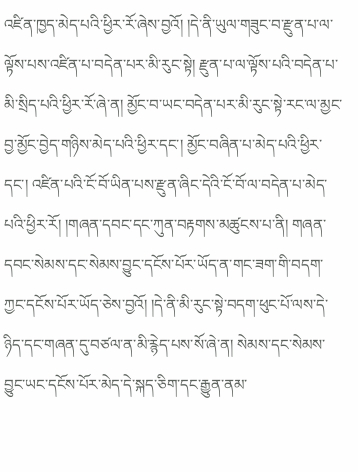འཛིན་ཁྱད་མེད་པའི་ཕྱིར་རོ་ཞེས་བྱའོ། །དེ་ནི་ཡུལ་གཟུང་བ་རྫུན་པ་ལ་ལྟོས་པས་འཛིན་པ་བདེན་པར་མི་རུང་སྟེ། རྫུན་པ་ལ་ལྟོས་པའི་བདེན་པ་མི་སྲིད་པའི་ཕྱིར་རོ་ཞེ་ན། མྱོང་བ་ཡང་བདེན་པར་མི་རུང་སྟེ་རང་ལ་མྱང་བྱ་མྱོང་བྱེད་གཉིས་མེད་པའི་ཕྱིར་དང་། མྱོང་བཞིན་པ་མེད་པའི་ཕྱིར་དང་། འཛིན་པའི་ངོ་བོ་ཡིན་པས་རྫུན་ཞིང་དེའི་ངོ་བོ་ལ་བདེན་པ་མེད་པའི་ཕྱིར་རོ། །གཞན་དབང་དང་ཀུན་བརྟགས་མཚུངས་པ་ནི། གཞན་དབང་སེམས་དང་སེམས་བྱུང་དངོས་པོར་ཡོད་ན་གང་ཟག་གི་བདག་ཀྱང་དངོས་པོར་ཡོད་ཅེས་བྱའོ། །དེ་ནི་མི་རུང་སྟེ་བདག་ཕུང་པོ་ལས་དེ་ཉིད་དང་གཞན་དུ་བཙལ་ན་མི་རྙེད་པས་སོ་ཞེ་ན། སེམས་དང་སེམས་བྱུང་ཡང་དངོས་པོར་མེད་དེ་སྐད་ཅིག་དང་རྒྱུན་ནམ་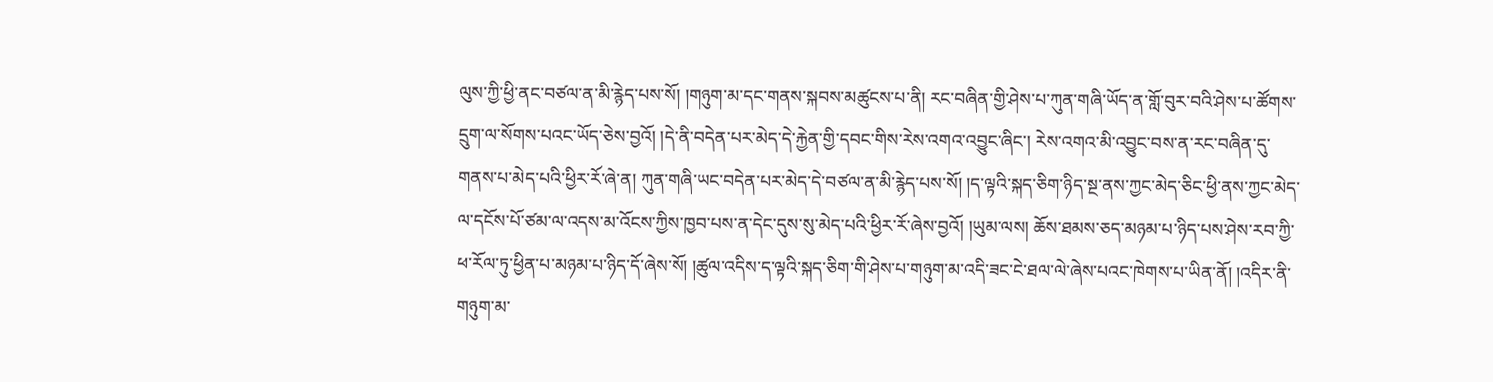ལུས་ཀྱི་ཕྱི་ནང་བཙལ་ན་མི་རྙེད་པས་སོ། །གཉུག་མ་དང་གནས་སྐབས་མཚུངས་པ་ནི། རང་བཞིན་གྱི་ཤེས་པ་ཀུན་གཞི་ཡོད་ན་གློ་བུར་བའི་ཤེས་པ་ཚོགས་དྲུག་ལ་སོགས་པའང་ཡོད་ཅེས་བྱའོ། །དེ་ནི་བདེན་པར་མེད་དེ་རྐྱེན་གྱི་དབང་གིས་རེས་འགའ་འབྱུང་ཞིང་། རེས་འགའ་མི་འབྱུང་བས་ན་རང་བཞིན་དུ་གནས་པ་མེད་པའི་ཕྱིར་རོ་ཞེ་ན། ཀུན་གཞི་ཡང་བདེན་པར་མེད་དེ་བཙལ་ན་མི་རྙེད་པས་སོ། །ད་ལྟའི་སྐད་ཅིག་ཉིད་སྔ་ནས་ཀྱང་མེད་ཅིང་ཕྱི་ནས་ཀྱང་མེད་ལ་དངོས་པོ་ཙམ་ལ་འདས་མ་འོངས་ཀྱིས་ཁྱབ་པས་ན་དེང་དུས་སུ་མེད་པའི་ཕྱིར་རོ་ཞེས་བྱའོ། །ཡུམ་ལས། ཆོས་ཐམས་ཅད་མཉམ་པ་ཉིད་པས་ཤེས་རབ་ཀྱི་ཕ་རོལ་ཏུ་ཕྱིན་པ་མཉམ་པ་ཉིད་དོ་ཞེས་སོ། །ཚུལ་འདིས་ད་ལྟའི་སྐད་ཅིག་གི་ཤེས་པ་གཉུག་མ་འདི་ཟང་ངེ་ཐལ་ལེ་ཞེས་པའང་ཁེགས་པ་ཡིན་ནོ། །འདིར་ནི་གཉུག་མ་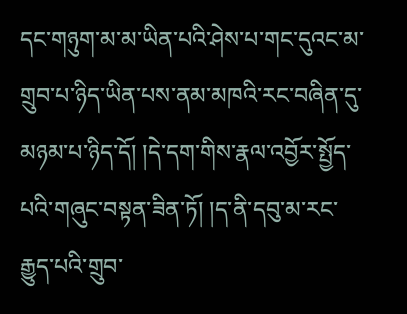དང་གཉུག་མ་མ་ཡིན་པའི་ཤེས་པ་གང་དུའང་མ་གྲུབ་པ་ཉིད་ཡིན་པས་ནམ་མཁའི་རང་བཞིན་དུ་མཉམ་པ་ཉིད་དོ། །དེ་དག་གིས་རྣལ་འབྱོར་སྤྱོད་པའི་གཞུང་བསྟན་ཟིན་ཏོ། །ད་ནི་དབུ་མ་རང་རྒྱུད་པའི་གྲུབ་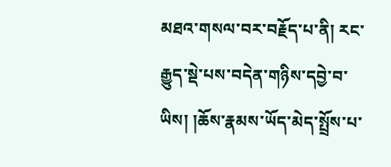མཐའ་གསལ་བར་བརྗོད་པ་ནི། རང་རྒྱུད་སྡེ་པས་བདེན་གཉིས་དབྱེ་བ་ཡིས། །ཆོས་རྣམས་ཡོད་མེད་སྤྲོས་པ་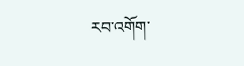རབ་འགོག་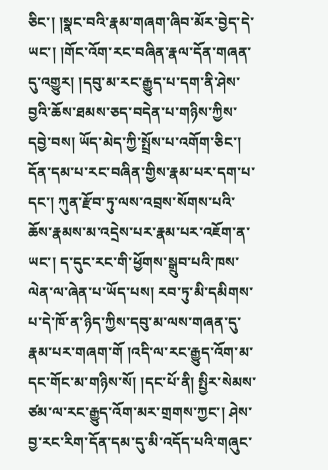ཅིང་། །སྣང་བའི་རྣམ་གཞག་ཞིབ་མོར་བྱེད་དེ་ཡང་། །གོང་འོག་རང་བཞིན་རྣལ་དོན་གཞན་དུ་འགྱུར། །དབུ་མ་རང་རྒྱུད་པ་དག་ནི་ཤེས་བྱའི་ཆོས་ཐམས་ཅད་བདེན་པ་གཉིས་ཀྱིས་དབྱེ་བས། ཡོད་མེད་ཀྱི་སྤྲོས་པ་འགོག་ཅིང་། དོན་དམ་པ་རང་བཞིན་གྱིས་རྣམ་པར་དག་པ་དང་། ཀུན་རྫོབ་ཏུ་ལས་འབྲས་སོགས་པའི་ཆོས་རྣམས་མ་འདྲེས་པར་རྣམ་པར་འཇོག་ན་ཡང་། ད་དུང་རང་གི་ཕྱོགས་སྒྲུབ་པའི་ཁས་ལེན་ལ་ཞེན་པ་ཡོད་པས། རབ་ཏུ་མི་དམིགས་པ་དེ་ཁོ་ན་ཉིད་ཀྱིས་དབུ་མ་ལས་གཞན་དུ་རྣམ་པར་གཞག་གོ །འདི་ལ་རང་རྒྱུད་འོག་མ་དང་གོང་མ་གཉིས་སོ། །དང་པོ་ནི། སྤྱིར་སེམས་ཙམ་ལ་རང་རྒྱུད་འོག་མར་གྲགས་ཀྱང་། ཤེས་བྱ་རང་རིག་དོན་དམ་དུ་མི་འདོད་པའི་གཞུང་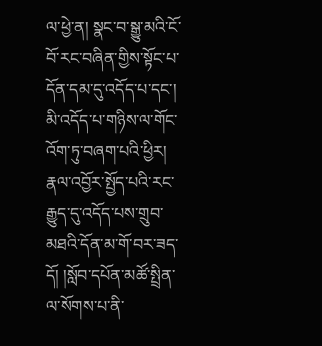ལ་ཕྱེ་ན། སྣང་བ་སྒྱུ་མའི་ངོ་བོ་རང་བཞིན་གྱིས་སྟོང་པ་དོན་དམ་དུ་འདོད་པ་དང་། མི་འདོད་པ་གཉིས་ལ་གོང་འོག་ཏུ་བཞག་པའི་ཕྱིར། རྣལ་འབྱོར་སྤྱོད་པའི་རང་རྒྱུད་དུ་འདོད་པས་གྲུབ་མཐའི་དོན་མ་གོ་བར་ཟད་དོ། །སློབ་དཔོན་མཚོ་སྤྲིན་ལ་སོགས་པ་ནི་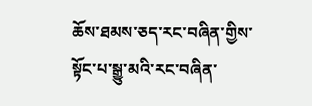ཆོས་ཐམས་ཅད་རང་བཞིན་གྱིས་སྟོང་པ་སྒྱུ་མའི་རང་བཞིན་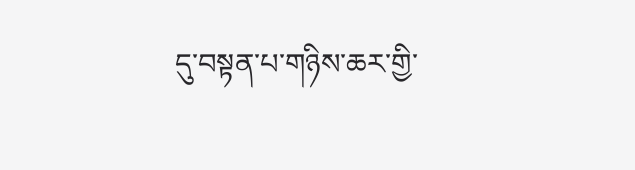དུ་བསྟན་པ་གཉིས་ཆར་གྱི་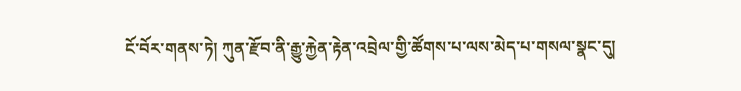ངོ་བོར་གནས་ཏེ། ཀུན་རྫོབ་ནི་རྒྱུ་རྐྱེན་རྟེན་འབྲེལ་གྱི་ཚོགས་པ་ལས་མེད་པ་གསལ་སྣང་དུ།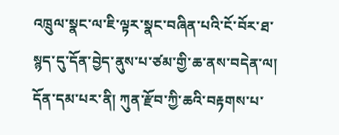འཁྲུལ་སྣང་ལ་ཇི་ལྟར་སྣང་བཞིན་པའི་ངོ་བོར་ཐ་སྙད་དུ་དོན་བྱེད་ནུས་པ་ཙམ་གྱི་ཆ་ནས་བདེན་ལ། དོན་དམ་པར་ནི། ཀུན་རྫོབ་ཀྱི་ཆའི་བརྟགས་པ་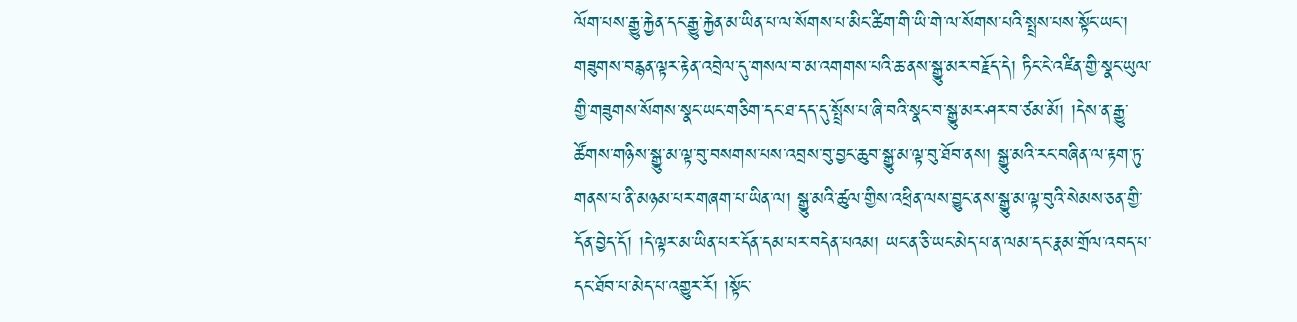ལོག་པས་རྒྱུ་རྐྱེན་དང་རྒྱུ་རྐྱེན་མ་ཡིན་པ་ལ་སོགས་པ་མིང་ཚིག་གི་ཡི་གེ་ལ་སོགས་པའི་སྤྲས་པས་སྟོང་ཡང་། གཟུགས་བརྙན་ལྟར་རྟེན་འབྲེལ་དུ་གསལ་བ་མ་འགགས་པའི་ཆ་ནས་སྒྱུ་མར་བརྗོད་དེ། ཏིང་ངེ་འཛིན་གྱི་སྣང་ཡུལ་གྱི་གཟུགས་སོགས་སྣང་ཡང་གཅིག་དང་ཐ་དད་དུ་སྤྲོས་པ་ཞི་བའི་སྣང་བ་སྒྱུ་མར་ཤར་བ་ཙམ་མོ། །དེས་ན་རྒྱུ་ཚོགས་གཉིས་སྒྱུ་མ་ལྟ་བུ་བསགས་པས་འབྲས་བུ་བྱང་ཆུབ་སྒྱུ་མ་ལྟ་བུ་ཐོབ་ནས། སྒྱུ་མའི་རང་བཞིན་ལ་རྟག་ཏུ་གནས་པ་ནི་མཉམ་པར་གཞག་པ་ཡིན་ལ། སྒྱུ་མའི་ཚུལ་གྱིས་འཕྲིན་ལས་བྱུང་ནས་སྒྱུ་མ་ལྟ་བུའི་སེམས་ཅན་གྱི་དོན་བྱེད་དོ། །དེ་ལྟར་མ་ཡིན་པར་དོན་དམ་པར་བདེན་པའམ། ཡང་ན་ཅི་ཡང་མེད་པ་ན་ལམ་དང་རྣམ་གྲོལ་འབད་པ་དང་ཐོབ་པ་མེད་པ་འགྱུར་རོ། །སྟོང་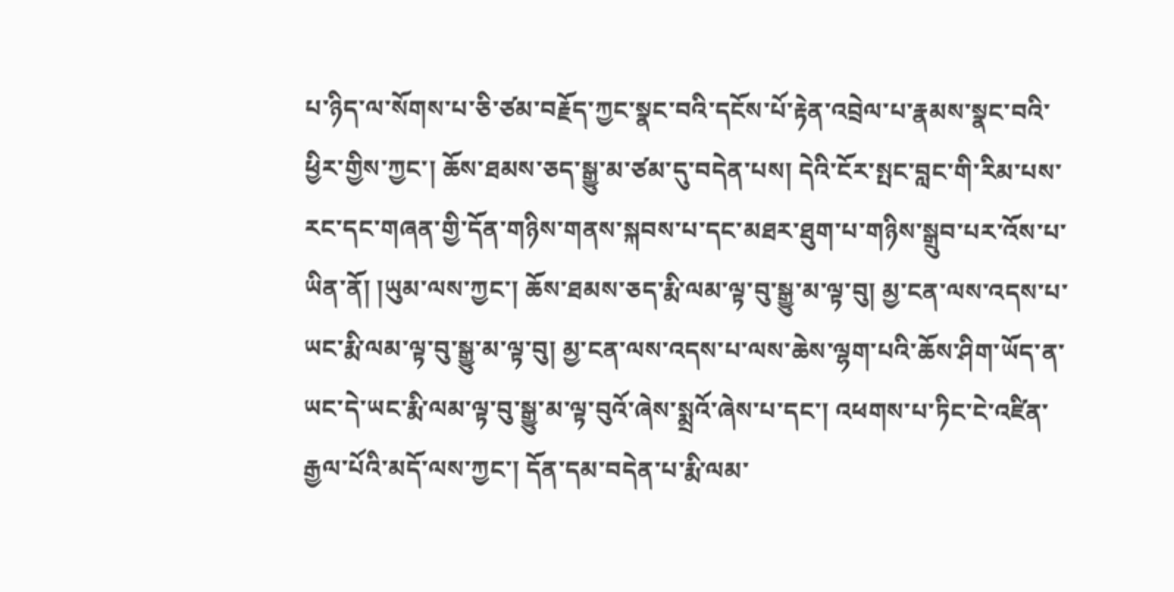པ་ཉིད་ལ་སོགས་པ་ཅི་ཙམ་བརྗོད་ཀྱང་སྣང་བའི་དངོས་པོ་རྟེན་འབྲེལ་པ་རྣམས་སྣང་བའི་ཕྱིར་གྱིས་ཀྱང་། ཆོས་ཐམས་ཅད་སྒྱུ་མ་ཙམ་དུ་བདེན་པས། དེའི་ངོར་སྤང་བླང་གི་རིམ་པས་རང་དང་གཞན་གྱི་དོན་གཉིས་གནས་སྐབས་པ་དང་མཐར་ཐུག་པ་གཉིས་སྒྲུབ་པར་འོས་པ་ཡིན་ནོ། །ཡུམ་ལས་ཀྱང་། ཆོས་ཐམས་ཅད་རྨི་ལམ་ལྟ་བུ་སྒྱུ་མ་ལྟ་བུ། མྱ་ངན་ལས་འདས་པ་ཡང་རྨི་ལམ་ལྟ་བུ་སྒྱུ་མ་ལྟ་བུ། མྱ་ངན་ལས་འདས་པ་ལས་ཆེས་ལྷག་པའི་ཆོས་ཤིག་ཡོད་ན་ཡང་དེ་ཡང་རྨི་ལམ་ལྟ་བུ་སྒྱུ་མ་ལྟ་བུའོ་ཞེས་སྨྲའོ་ཞེས་པ་དང་། འཕགས་པ་ཏིང་ངེ་འཛིན་རྒྱལ་པོའི་མདོ་ལས་ཀྱང་། དོན་དམ་བདེན་པ་རྨི་ལམ་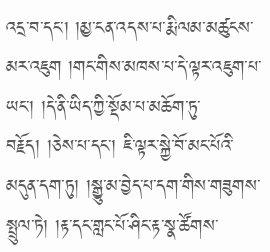འདྲ་བ་དང་། །མྱ་ངན་འདས་པ་རྨི་ལམ་མཚུངས་མར་འཇུག །གང་གིས་མཁས་པ་དེ་ལྟར་འཇུག་པ་ཡང་། །དེ་ནི་ཡིད་ཀྱི་སྡོམ་པ་མཆོག་ཏུ་བརྗོད། །ཅེས་པ་དང་། ཇི་ལྟར་སྐྱེ་བོ་མང་པོའི་མདུན་དག་ཏུ། །སྒྱུ་མ་བྱེད་པ་དག་གིས་གཟུགས་སྤྲུལ་ཏེ། །རྟ་དང་གླང་པོ་ཤིང་རྟ་སྣ་ཚོགས་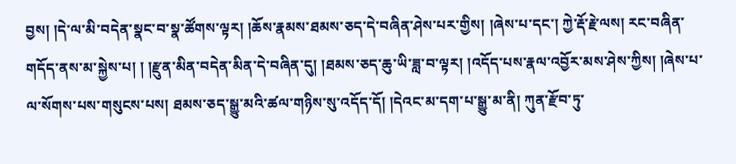བྱས། །དེ་ལ་མི་བདེན་སྣང་བ་སྣ་ཚོགས་ལྟར། །ཆོས་རྣམས་ཐམས་ཅད་དེ་བཞིན་ཤེས་པར་གྱིས། །ཞེས་པ་དང་། ཀྱེ་རྡོ་རྗེ་ལས། རང་བཞིན་གདོད་ནས་མ་སྐྱེས་པ། ། །རྫུན་མིན་བདེན་མིན་དེ་བཞིན་དུ། །ཐམས་ཅད་ཆུ་ཡི་ཟླ་བ་ལྟར། །འདོད་པས་རྣལ་འབྱོར་མས་ཤེས་ཀྱིས། །ཞེས་པ་ལ་སོགས་པས་གསུངས་པས། ཐམས་ཅད་སྒྱུ་མའི་ཚལ་གཉིས་སུ་འདོད་དོ། །དེའང་མ་དག་པ་སྒྱུ་མ་ནི། ཀུན་རྫོབ་ཏུ་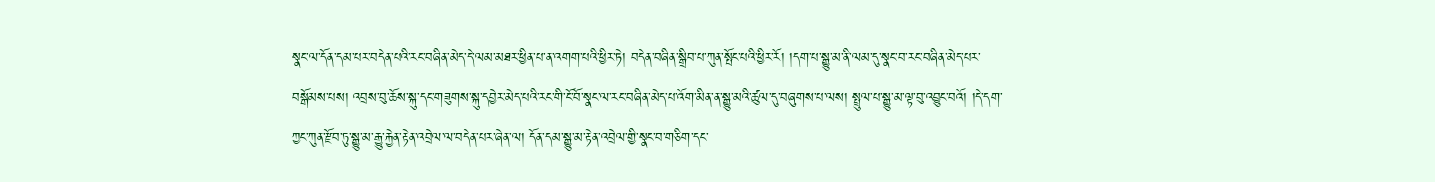སྣང་ལ་དོན་དམ་པར་བདེན་པའི་རང་བཞིན་མེད་དེ་ལམ་མཐར་ཕྱིན་པ་ན་འགག་པའི་ཕྱིར་ཏེ། བདེན་བཞིན་སྒྲིབ་པ་ཀུན་སྤོང་པའི་ཕྱིར་རོ། །དག་པ་སྒྱུ་མ་ནི་ལམ་དུ་སྣང་བ་རང་བཞིན་མེད་པར་བསྒོམས་པས། འབྲས་བུ་ཆོས་སྐུ་དང་གཟུགས་སྐུ་དབྱེར་མེད་པའི་རང་གི་ངོ་བོ་སྣང་ལ་རང་བཞིན་མེད་པ་འོག་མིན་ན་སྒྱུ་མའི་ཚུལ་དུ་བཞུགས་པ་ལས། སྤྲུལ་པ་སྒྱུ་མ་ལྟ་བུ་འབྱུང་བའོ། །དེ་དག་ཀྱང་ཀུན་རྫོབ་ཏུ་སྒྱུ་མ་རྒྱུ་རྐྱེན་རྟེན་འབྲེལ་ལ་བདེན་པར་ཞེན་ལ། དོན་དམ་སྒྱུ་མ་རྟེན་འབྲེལ་གྱི་སྣང་བ་གཅིག་དང་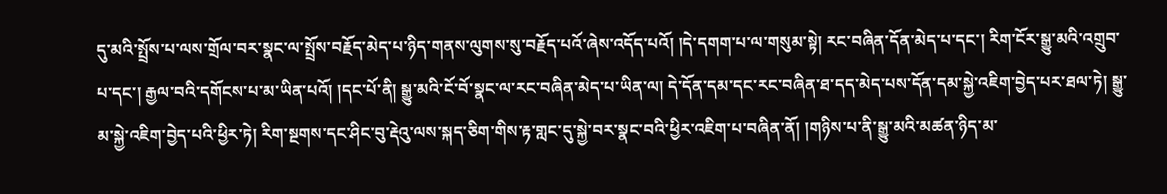དུ་མའི་སྤྲོས་པ་ལས་གྲོལ་བར་སྣང་ལ་སྤྲོས་བརྗོད་མེད་པ་ཉིད་གནས་ལུགས་སུ་བརྗོད་པའོ་ཞེས་འདོད་པའོ། །དེ་དགག་པ་ལ་གསུམ་སྟེ། རང་བཞིན་དོན་མེད་པ་དང་། རིག་ངོར་སྒྱུ་མའི་འགྲུབ་པ་དང་། རྒྱལ་བའི་དགོངས་པ་མ་ཡིན་པའོ། །དང་པོ་ནི། སྒྱུ་མའི་ངོ་བོ་སྣང་ལ་རང་བཞིན་མེད་པ་ཡིན་ལ། དེ་དོན་དམ་དང་རང་བཞིན་ཐ་དད་མེད་པས་དོན་དམ་སྐྱེ་འཇིག་བྱེད་པར་ཐལ་ཏེ། སྒྱུ་མ་སྐྱེ་འཇིག་བྱེད་པའི་ཕྱིར་ཏེ། རིག་སྔགས་དང་ཤིང་བུ་རྡེའུ་ལས་སྐད་ཅིག་གིས་རྟ་གླང་དུ་སྐྱེ་བར་སྣང་བའི་ཕྱིར་འཇིག་པ་བཞིན་ནོ། །གཉིས་པ་ནི་སྒྱུ་མའི་མཚན་ཉིད་མ་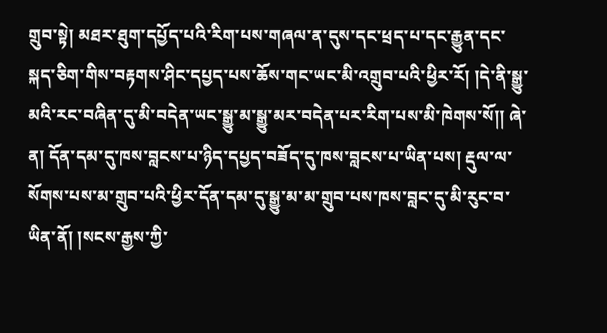གྲུབ་སྟེ། མཐར་ཐུག་དཔྱོད་པའི་རིག་པས་གཞལ་ན་དུས་དང་ཕྲད་པ་དང་རྒྱུན་དང་སྐད་ཅིག་གིས་བརྟགས་ཤིང་དཔྱད་པས་ཆོས་གང་ཡང་མི་འགྲུབ་པའི་ཕྱིར་རོ། །དེ་ནི་སྒྱུ་མའི་རང་བཞིན་དུ་མི་བདེན་ཡང་སྒྱུ་མ་སྒྱུ་མར་བདེན་པར་རིག་པས་མི་ཁེགས་སོ།། ཞེ་ན། དོན་དམ་དུ་ཁས་བླངས་པ་ཉིད་དཔྱད་བཟོད་དུ་ཁས་བླངས་པ་ཡིན་པས། རྡུལ་ལ་སོགས་པས་མ་གྲུབ་པའི་ཕྱིར་དོན་དམ་དུ་སྒྱུ་མ་མ་གྲུབ་པས་ཁས་བླང་དུ་མི་རུང་བ་ཡིན་ནོ། །སངས་རྒྱས་ཀྱི་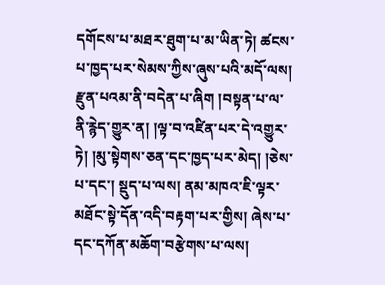དགོངས་པ་མཐར་ཐུག་པ་མ་ཡིན་ཏེ། ཚངས་པ་ཁྱད་པར་སེམས་ཀྱིས་ཞུས་པའི་མདོ་ལས། རྫུན་པའམ་ནི་བདེན་པ་ཞིག །བསྟན་པ་ལ་ནི་རྙེད་གྱུར་ན། །ལྟ་བ་འཛིན་པར་དེ་འགྱུར་ཏེ། །མུ་སྟེགས་ཅན་དང་ཁྱད་པར་མེད། །ཅེས་པ་དང་། སྡུད་པ་ལས། ནམ་མཁའ་ཇི་ལྟར་མཐོང་སྟེ་དོན་འདི་བརྟག་པར་གྱིས། ཞེས་པ་དང་དཀོན་མཆོག་བརྩེགས་པ་ལས།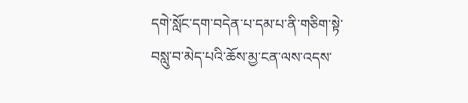དགེ་སློང་དག་བདེན་པ་དམ་པ་ནི་གཅིག་སྟེ་བསླུ་བ་མེད་པའི་ཆོས་མྱ་ངན་ལས་འདས་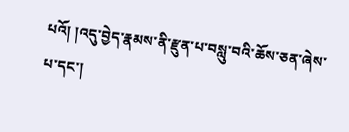པའོ། །འདུ་བྱེད་རྣམས་ནི་རྫུན་པ་བསླུ་བའི་ཆོས་ཅན་ཞེས་པ་དང་།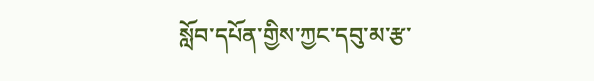སློབ་དཔོན་གྱིས་ཀྱང་དབུ་མ་རྩ་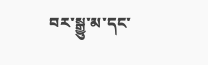བར་སྒྱུ་མ་དང་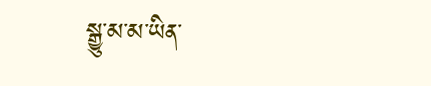སྒྱུ་མ་མ་ཡིན་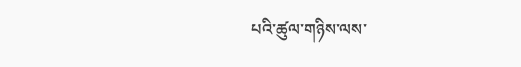པའི་ཚུལ་གཉིས་ལས་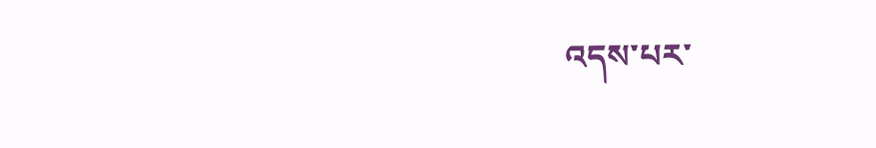འདས་པར་